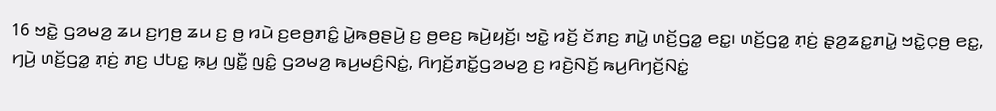16 ꤠꤢꤧ꤭ ꤞꤤꤗꤤ꤬ ꤘꤣ ꤢ꤬ꤚꤥ꤬ ꤘꤣ ꤢ꤬ ꤥ꤬ ꤙꤣꤧ ꤢ꤬ꤕꤥ꤬ꤊꤢꤨ꤭ ꤣꤧ꤭ꤒꤥ꤬ꤔꤣꤧ꤬ ꤢ꤬ ꤥ꤬ꤕꤢ꤬ ꤒꤣꤧ꤬ꤟꤢꤩ꤬꤯ ꤠꤢꤧ꤭ ꤙꤢꤩ꤬ ꤢꤩꤊꤢ꤬ ꤊꤣꤧ꤭ ꤛꤢꤩ꤬ꤞꤤ꤭ ꤕꤢ꤭꤯ ꤛꤢꤩ꤬ꤞꤤ꤭ ꤊ꤫ꤢꤦ꤬ ꤔ꤫ꤤ꤬ꤘꤢ꤭ꤊꤣꤧ꤭ ꤠꤢꤧ꤭ꤍ꤫ꤥ꤬ ꤕꤢ꤭, ꤚꤣꤧ꤬ ꤛꤢꤩ꤬ꤞꤤ꤭ ꤊ꤫ꤢꤦ꤬ ꤊꤢ꤬ ꤓꤝꤢ꤭ ꤒ꤫ꤣ꤬ ꤜꤢꤪ꤭ ꤜꤢꤨ꤭ ꤞꤤꤗꤤ꤬ ꤒꤣ꤬ꤗꤢꤨ꤬ꤡꤢꤦ꤭, ꤖꤚꤢꤩ꤬ꤊꤢꤩ꤭ꤞꤤꤗꤤ꤬ ꤢ꤬ ꤙꤢꤧ꤬ꤡꤢꤩ꤬ ꤒꤣ꤬ꤖꤚꤢꤩ꤬ꤡꤢꤦ꤭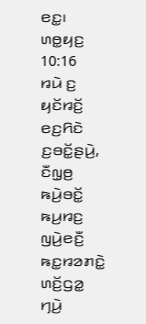ꤕꤢ꤭꤯
ꤛꤥ꤭ꤟꤢ꤬ 10:16
ꤙꤣꤧ ꤢ꤬ ꤟꤢꤩꤙꤢꤩ꤬ ꤕꤢ꤬ꤖꤢꤧ ꤢ꤬ꤋꤢꤩ꤭ꤔꤣꤧ꤬, ꤢꤪꤜ꤫ꤥ꤬ ꤒꤣꤧ꤬ꤋꤢꤩ꤭ ꤒꤣ꤬ꤙꤢ꤬ ꤜꤣꤧ꤬ꤕꤢꤪ꤬ ꤒꤢ꤭ꤙꤤꤊꤢꤧ꤭ ꤛꤢꤩ꤬ꤞꤤ꤭ ꤚꤣꤧ꤬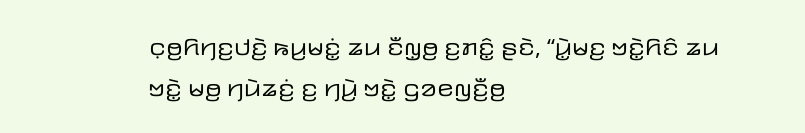ꤍ꤫ꤥ꤬ꤖꤚꤢ꤬ꤓꤢꤧ꤬ ꤒꤣ꤬ꤗꤢꤦ꤭ ꤘꤣ ꤢꤪꤜ꤫ꤥ꤬ ꤢ꤬ꤊꤢꤨ꤭ ꤔꤢꤧ, “ꤣꤧ꤭ꤗꤢ꤬ ꤠꤢꤧ꤭ꤖꤢꤨ ꤘꤣ ꤠꤢꤧ꤭ ꤗꤥ꤬ ꤚꤣꤧꤘꤢꤦ꤬ ꤢ꤬ ꤚꤣꤧ꤬ ꤠꤢꤧ꤭ ꤞꤤꤕꤜꤢꤪ꤬ꤥ꤬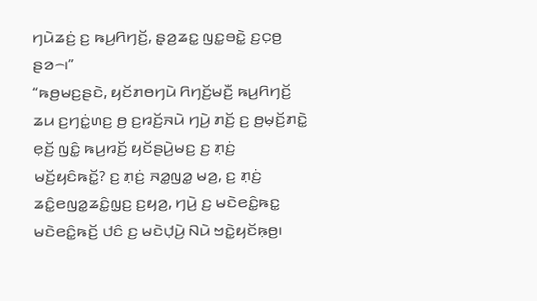ꤚꤣꤧꤘꤢꤦ꤬ ꤢ꤬ ꤒꤣ꤬ꤖꤚꤢꤩ꤬, ꤔ꤫ꤤ꤬ꤘꤢ꤭ ꤜꤢ꤭ꤋꤢꤧ꤭ ꤢ꤬ꤍ꤫ꤥ꤬ ꤔꤤ꤮꤯”
“ꤒꤥ꤬ꤗꤢ꤬ꤔꤢꤧ, ꤟꤢꤩꤊꤥꤚꤣꤧ ꤖꤚꤢꤩ꤬ꤗꤢꤪ꤬ ꤒꤣ꤬ꤖꤚꤢꤩ꤬ ꤘꤣ ꤢ꤬ꤚꤢꤦ꤭ꤛꤢ꤬ ꤥ꤬ ꤢ꤬ꤙꤢꤩ꤬ꤏꤣꤧ ꤚꤣꤧ꤬ ꤊꤢꤩ꤬ ꤢ꤬ ꤥ꤬ꤗ꤫ꤢꤩ꤬ꤊꤢꤧ꤭ ꤕ꤫ꤢꤩ꤬ ꤜꤢꤨ꤭ ꤒꤣ꤬ꤙꤢꤩ꤬ ꤟꤢꤩꤔꤣꤧ꤬ꤗꤢ꤬ ꤢ꤬ ꤊ꤫ꤢꤦ꤬ ꤗꤢꤩ꤬ꤟꤢꤨꤒꤢꤩ꤭? ꤢ꤬ ꤊ꤫ꤢꤦ꤬ ꤏꤤ꤭ꤜꤤ꤭ ꤗꤤ꤬, ꤢ꤬ ꤊ꤫ꤢꤦ꤬ ꤘꤢꤨ꤭ꤕꤜꤤ꤭ꤘꤢꤨ꤭ꤜ꤫ꤢ꤬ ꤢ꤬ꤟꤤ꤬, ꤚꤣꤧ꤬ ꤢ꤬ ꤗꤢꤧꤕꤢꤨ꤭ꤒꤢ꤭ ꤗꤢꤧꤕꤢꤨ꤭ꤒꤢꤩ꤬ ꤓꤢꤨ ꤢ꤬ ꤗꤢꤧꤓ꤫ꤣꤧ꤬ ꤡꤣꤧ ꤠꤢꤧ꤭ꤟꤢꤩꤒ꤫ꤥ꤬꤯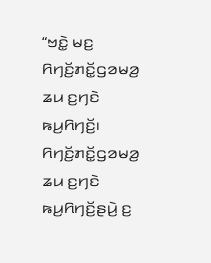“ꤠꤢꤧ꤭ ꤗꤢ꤬ ꤖꤚꤢꤩ꤬ꤊꤢꤩ꤭ꤞꤤꤗꤤ꤬ ꤘꤣ ꤢ꤬ꤚꤢꤧ ꤒꤣ꤬ꤖꤚꤢꤩ꤬꤯ ꤖꤚꤢꤩ꤬ꤊꤢꤩ꤭ꤞꤤꤗꤤ꤬ ꤘꤣ ꤢ꤬ꤚꤢꤧ ꤒꤣ꤬ꤖꤚꤢꤩ꤬ꤔꤣꤧ꤬ ꤢ꤬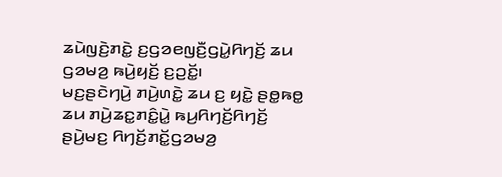ꤘꤣꤧꤜꤢꤧ꤬ꤊꤢꤧ꤭ ꤢ꤬ꤞꤤꤕꤜꤢꤪ꤬ꤞꤣꤧ꤭ꤖꤚꤢꤩ꤬ ꤘꤣ ꤞꤤꤗꤤ꤬ ꤒꤣꤧ꤬ꤟꤢꤩ꤬ ꤢ꤬ꤑꤢꤩ꤭꤯
ꤗꤢ꤬ꤔꤢꤧꤚꤣꤧ꤬ ꤊꤣꤧ꤬ꤛꤢꤧ꤭ ꤘꤣ ꤢ꤬ ꤟꤢꤧ꤭ ꤔꤥ꤭ꤒꤥ꤭ ꤘꤣ ꤊꤣꤧ꤬ꤘꤢ꤭ꤊꤢꤨ꤭ꤣꤧ꤭ ꤒꤣ꤬ꤖꤚꤢꤩ꤬ꤖꤚꤢꤩ꤬ ꤔꤣꤧ꤬ꤗꤢ꤬ ꤖꤚꤢꤩ꤬ꤊꤢꤩ꤭ꤞꤤꤗꤤ꤬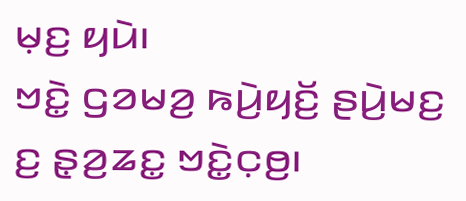ꤗ꤫ꤢ꤬ ꤟꤣꤧ꤯
ꤠꤢꤧ꤭ ꤞꤤꤗꤤ꤬ ꤒꤣꤧ꤬ꤟꤢꤩ꤬ ꤔꤣꤧ꤬ꤗꤢ꤬ ꤢ꤬ ꤔ꤫ꤤ꤬ꤘꤢ꤭ ꤠꤢꤧ꤭ꤍ꤫ꤥ꤬꤯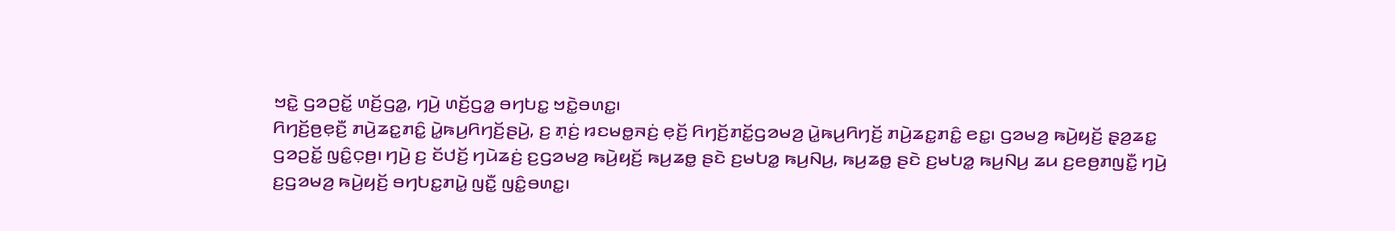ꤠꤢꤧ꤭ ꤞꤤꤑꤢꤩ꤭ ꤛꤢꤩ꤬ꤞꤤ꤭, ꤚꤣꤧ꤬ ꤛꤢꤩ꤬ꤞꤤ꤭ ꤋꤚꤝꤢ꤭ ꤠꤢꤧ꤭ꤋꤛꤢ꤭꤯
ꤖꤚꤢꤩ꤬ꤥ꤬ꤕ꤫ꤢꤪ꤬ ꤊꤣꤧ꤬ꤘꤢ꤭ꤊꤢꤨ꤭ ꤣꤧ꤭ꤒꤣ꤬ꤖꤚꤢꤩ꤬ꤔꤣꤧ꤬, ꤢ꤬ ꤊ꤫ꤢꤦ꤬ ꤙꤢꤗꤥ꤭ꤏꤢꤦ꤬ ꤕ꤫ꤢꤩ꤬ ꤖꤚꤢꤩ꤬ꤊꤢꤩ꤭ꤞꤤꤗꤤ꤬ ꤣꤧ꤭ꤒꤣ꤬ꤖꤚꤢꤩ꤬ ꤊꤣꤧ꤬ꤘꤢ꤭ꤊꤢꤨ꤭ ꤕꤢ꤭꤯ ꤞꤤꤗꤤ꤬ ꤒꤣꤧ꤬ꤟꤢꤩ꤬ ꤔ꤫ꤤ꤬ꤘꤢ꤭ ꤞꤤꤑꤢꤩ꤭ ꤜꤢꤨ꤭ꤍ꤫ꤥ꤬꤯ ꤚꤣꤧ꤬ ꤢ꤬ ꤢꤩꤓꤢꤩ꤬ ꤚꤣꤧꤘꤢꤦ꤬ ꤢ꤬ꤞꤤꤗꤤ꤬ ꤒꤣꤧ꤬ꤟꤢꤩ꤬ ꤒꤣ꤬ꤘꤥ꤭ ꤔꤢꤧ ꤢ꤬ꤗꤝꤤ꤭ ꤒꤣ꤬ꤡꤣ꤬, ꤒꤣ꤬ꤘꤥ꤭ ꤔꤢꤧ ꤢ꤬ꤗꤝꤤ꤭ ꤒꤣ꤬ꤡꤣ꤬ ꤘꤣ ꤢ꤬ꤕꤥ꤬ꤊꤜꤢꤪ꤭ ꤚꤣꤧ꤬ ꤢ꤬ꤞꤤꤗꤤ꤬ ꤒꤣꤧ꤬ꤟꤢꤩ꤬ ꤋꤚꤝꤢ꤭ꤊꤣꤧ꤭ ꤜꤢꤪ꤭ ꤜꤢꤨ꤭ꤋꤛꤢ꤭꤯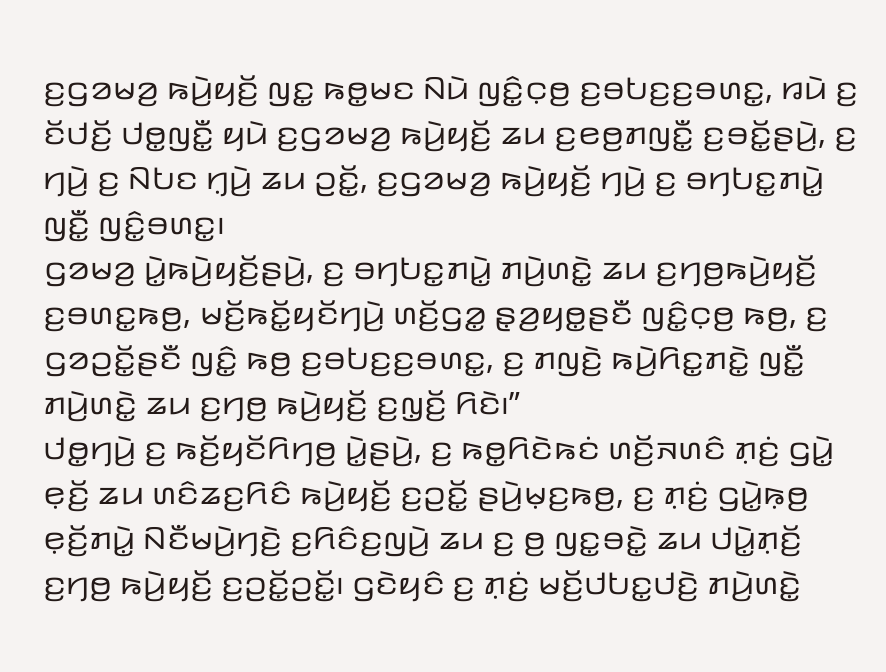ꤢ꤬ꤞꤤꤗꤤ꤬ ꤒꤣꤧ꤬ꤟꤢꤩ꤬ ꤜꤢ꤭ ꤒꤥ꤭ꤗꤢ ꤡꤣꤧ ꤜꤢꤨ꤭ꤍ꤫ꤥ꤬ ꤢ꤬ꤋꤝꤢ꤬ꤢ꤬ꤋꤛꤢ꤭, ꤙꤣꤧ ꤢ꤬ ꤢꤩꤓꤢꤩ꤬ ꤓꤥ꤭ꤜꤢꤪ꤭ ꤟꤣꤧ ꤢ꤬ꤞꤤꤗꤤ꤬ ꤒꤣꤧ꤬ꤟꤢꤩ꤬ ꤘꤣ ꤢ꤬ꤕꤥ꤬ꤊꤜꤢꤪ꤭ ꤢ꤬ꤋꤢꤩ꤭ꤔꤣꤧ꤬, ꤢ꤬ ꤚꤣꤧ꤬ ꤢ꤬ ꤡꤝꤢ ꤚ꤫ꤣꤧ꤬ ꤘꤣ ꤑꤢꤩ꤭, ꤢ꤬ꤞꤤꤗꤤ꤬ ꤒꤣꤧ꤬ꤟꤢꤩ꤬ ꤚꤣꤧ꤬ ꤢ꤬ ꤋꤚꤝꤢ꤭ꤊꤣꤧ꤭ ꤜꤢꤪ꤭ ꤜꤢꤨ꤭ꤋꤛꤢ꤭꤯
ꤞꤤꤗꤤ꤬ ꤣꤧ꤭ꤒꤣꤧ꤬ꤟꤢꤩ꤬ꤔꤣꤧ꤬, ꤢ꤬ ꤋꤚꤝꤢ꤭ꤊꤣꤧ꤭ ꤊꤣꤧ꤬ꤛꤢꤧ꤭ ꤘꤣ ꤢ꤬ꤚꤥ꤬ꤒꤣꤧ꤬ꤟꤢꤩ꤬ ꤢ꤬ꤋꤛꤢ꤭ꤒꤥ꤬, ꤗꤢꤩ꤬ꤒꤢꤩ꤭ꤟꤢꤩꤚꤣꤧ꤬ ꤛꤢꤩ꤬ꤞꤤ꤭ ꤔ꤫ꤤ꤬ꤟꤥ꤭ꤔꤢꤪ ꤜꤢꤨ꤭ꤍ꤫ꤥ꤬ ꤒꤥ꤬, ꤢ꤬ ꤞꤤꤑꤢꤩ꤭ꤔꤢꤪ ꤜꤢꤨ꤭ ꤒꤥ꤬ ꤢ꤬ꤋꤝꤢ꤬ꤢ꤬ꤋꤛꤢ꤭, ꤢ꤬ ꤊꤜꤢꤧ꤬ ꤒꤣꤧ꤬ꤖꤢ꤭ꤊꤢꤧ꤭ ꤜꤢꤪ꤭ ꤊꤣꤧ꤬ꤛꤢꤧ꤭ ꤘꤣ ꤢ꤬ꤚꤥ꤬ ꤒꤣꤧ꤬ꤟꤢꤩ꤬ ꤢ꤬ꤜ꤫ꤢꤩ꤬ ꤖꤢꤧ꤯”
ꤓꤥ꤭ꤚꤣꤧ꤬ ꤢ꤬ ꤒꤢꤩ꤬ꤟꤢꤩꤖꤚꤥ꤬ ꤣꤧ꤭ꤔꤣꤧ꤬, ꤢ꤬ ꤒꤥ꤭ꤖꤢꤧꤒꤢꤦ ꤛꤢꤩ꤬ꤏꤛꤢꤨ ꤊ꤫ꤢꤦ꤬ ꤞꤣꤧ꤭ ꤕ꤫ꤢꤩ꤬ ꤘꤣ ꤛꤢꤨꤘꤢ꤬ꤖꤢꤨ ꤒꤣꤧ꤬ꤟꤢꤩ꤬ ꤢ꤬ꤑꤢꤩ꤭ ꤔꤣꤧ꤬ꤗ꤫ꤢ꤬ꤒꤥ꤬, ꤢ꤬ ꤊ꤫ꤢꤦ꤬ ꤞꤣꤧ꤭ꤒ꤫ꤥ꤬ ꤕ꤫ꤢꤩ꤬ꤊꤣꤧ꤭ ꤡꤢꤪꤗꤣꤧ꤬ꤚꤢꤧ꤬ ꤢ꤬ꤖꤢꤨꤢ꤬ꤜꤣꤧ꤬ ꤘꤣ ꤢ꤬ ꤥ꤬ ꤜꤢ꤭ꤋꤢꤧ꤭ ꤘꤣ ꤓꤣꤧ꤭ꤊ꤫ꤢꤩ꤬ ꤢ꤬ꤚꤥ꤬ ꤒꤣꤧ꤬ꤟꤢꤩ꤬ ꤢ꤬ꤑꤢꤩ꤭ꤑꤢꤩ꤭꤯ ꤞꤢꤧꤟꤢꤨ ꤢ꤬ ꤊ꤫ꤢꤦ꤬ ꤗꤢꤩ꤬ꤓꤝꤢ꤭ꤓꤢꤧ꤬ ꤊꤣꤧ꤬ꤛꤢꤧ꤭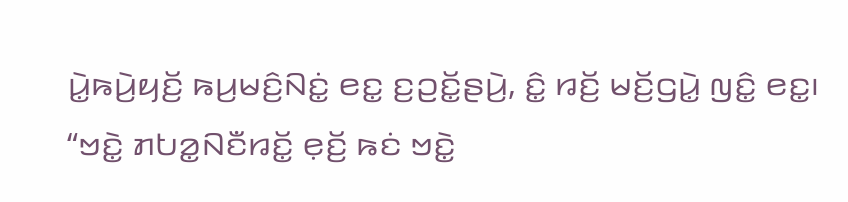ꤣꤧ꤭ꤒꤣꤧ꤬ꤟꤢꤩ꤬ ꤒꤣ꤬ꤗꤢꤨ꤬ꤡꤢꤦ꤭ ꤕꤢ꤭ ꤢ꤬ꤑꤢꤩ꤭ꤔꤣꤧ꤬, ꤢꤨ꤭ ꤙꤢꤩ꤬ ꤗꤢꤩ꤬ꤞꤣꤧ꤭ ꤜꤢꤨ꤭ ꤕꤢ꤭꤯
“ꤠꤢꤧ꤭ ꤊꤝꤤ꤭ꤡꤢꤪꤙꤢꤩ꤭ ꤕ꤫ꤢꤩ꤬ ꤒꤢꤦ ꤠꤢꤧ꤭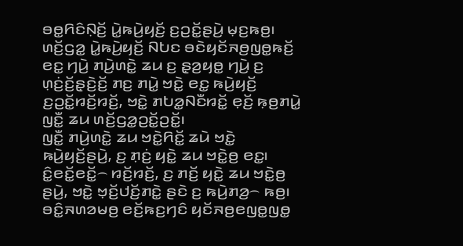ꤋꤥ꤭ꤖꤢꤨꤡ꤫ꤢꤩ꤬ ꤣꤧ꤭ꤒꤣꤧ꤬ꤟꤢꤩ꤬ ꤢ꤬ꤑꤢꤩ꤭ꤔꤣꤧ꤬ ꤗ꤫ꤢ꤬ꤒꤥ꤬꤯ ꤛꤢꤩ꤬ꤞꤤ꤭ ꤣꤧ꤭ꤒꤣꤧ꤬ꤟꤢꤩ꤬ ꤡꤝꤢ ꤋꤢꤧꤟꤢꤩꤏꤥ꤬ꤜꤥ꤭ꤒꤢꤩ꤬ ꤕꤢ꤭ ꤚꤣꤧ꤬ ꤊꤣꤧ꤬ꤛꤢꤧ꤭ ꤘꤣ ꤢ꤬ ꤔ꤫ꤤ꤬ꤟꤥ꤭ ꤚꤣꤧ꤬ ꤢ꤬ ꤛ꤫ꤢꤦ꤬ꤢꤩ꤬ꤔ꤫ꤢꤧ꤬ꤢꤩ꤬ ꤊꤢ꤬ ꤊꤣꤧ꤭ ꤠꤢꤧ꤭ ꤕꤢ꤭ ꤒꤣꤧ꤬ꤟꤢꤩ꤬ ꤢ꤬ꤑꤢꤩ꤭ꤙꤢꤩ꤬ꤙꤢꤩ꤬, ꤠꤢꤧ꤭ ꤊꤝꤤ꤭ꤡꤢꤪꤙꤢꤩ꤭ ꤕ꤫ꤢꤩ꤬ ꤒ꤫ꤥ꤬ꤊꤣꤧ꤭ ꤜꤢꤪ꤭ ꤘꤣ ꤛꤢꤩ꤬ꤞꤤ꤭ꤑꤢꤩ꤭ꤑꤢꤩ꤭꤯
ꤜꤢꤪ꤭ ꤊꤣꤧ꤬ꤛꤢꤧ꤭ ꤘꤣ ꤠꤢꤧ꤭ꤖꤢꤩ꤭ ꤘꤣꤧ ꤠꤢꤧ꤭ ꤒꤣꤧ꤬ꤟꤢꤩ꤬ꤔꤣꤧ꤬, ꤢ꤬ ꤊ꤫ꤢꤦ꤬ ꤟꤢꤧ꤭ ꤘꤣ ꤠꤢꤧ꤭ꤥ꤬ ꤕꤢ꤭꤯ ꤢꤨ꤭ꤕꤢꤩ꤭ꤕꤢꤩ꤭꤮ ꤙꤢꤩ꤬ꤙꤢꤩ꤬, ꤢ꤬ ꤊꤢꤩ꤬ ꤟꤢꤧ꤭ ꤘꤣ ꤠꤢꤧ꤭ꤥ꤬ ꤔꤣꤧ꤬, ꤠꤢꤧ꤭ ꤠ꤫ꤢꤩ꤬ꤓꤢꤩ꤬ꤊꤢꤧ꤭ ꤔꤢꤧ ꤢ꤬ ꤒꤣꤧ꤬ꤊꤤ꤬꤮ ꤒꤥ꤬꤯
ꤋꤢꤨ꤭ꤏꤛꤤꤗꤥ꤬ ꤕꤢꤩ꤬ꤒꤢ꤬ꤚꤢꤨ ꤟꤢꤩꤏꤥ꤬ꤕꤜꤥ꤭ꤜꤥ꤭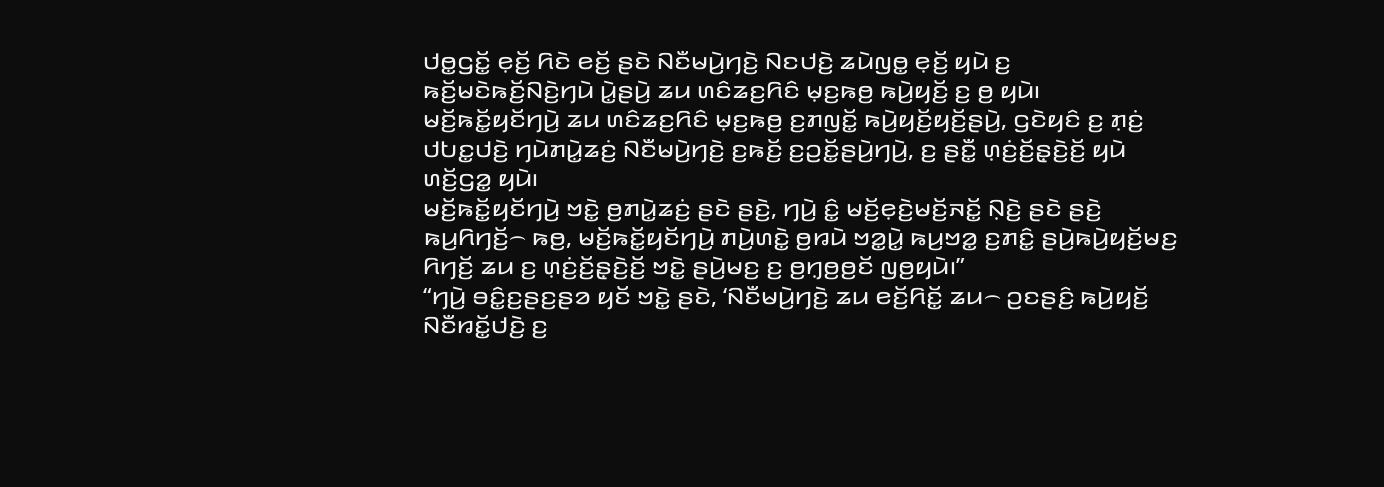ꤓꤥ꤭ꤞꤢꤩ꤭ ꤕ꤫ꤢꤩ꤬ ꤖꤢꤧ ꤕꤢꤩ꤬ ꤔꤢꤧ ꤡꤢꤪꤗꤣꤧ꤬ꤚꤢꤧ꤬ ꤡꤢꤓꤢꤧ꤬ ꤘꤣꤧꤜꤥ꤭ ꤕ꤫ꤢꤩ꤬ ꤟꤣꤧ ꤢ꤬ ꤒꤢꤩ꤬ꤗꤢꤧꤒꤢꤩ꤬ꤡꤢꤧ꤬ꤚꤣꤧ ꤣꤧ꤭ꤔꤣꤧ꤬ ꤘꤣ ꤛꤢꤨꤘꤢ꤬ꤖꤢꤨ ꤗ꤫ꤢ꤬ꤒꤥ꤬ ꤒꤣꤧ꤬ꤟꤢꤩ꤬ ꤢ꤬ ꤥ꤬ ꤟꤣꤧ꤯ ꤗꤢꤩ꤬ꤒꤢꤩ꤭ꤟꤢꤩꤚꤣꤧ꤬ ꤘꤣ ꤛꤢꤨꤘꤢ꤬ꤖꤢꤨ ꤗ꤫ꤢ꤬ꤒꤥ꤬ ꤢ꤬ꤊꤜꤢꤩ꤭ ꤒꤣꤧ꤬ꤟꤢꤩ꤬ꤟꤢꤩ꤬ꤔꤣꤧ꤬, ꤞꤢꤧꤟꤢꤨ ꤢ꤬ ꤊ꤫ꤢꤦ꤬ ꤓꤝꤢ꤭ꤓꤢꤧ꤬ ꤚꤣꤧꤊꤣꤧ꤭ꤘꤢꤦ꤬ ꤡꤢꤪꤗꤣꤧ꤬ꤚꤢꤧ꤬ ꤢ꤬ꤒꤢꤩ꤬ ꤢ꤬ꤑꤢꤩ꤭ꤔꤣꤧ꤬ꤚꤣꤧ꤬, ꤢ꤬ ꤔꤢꤪ꤭ ꤛ꤫ꤢꤦ꤬ꤢꤩ꤬ꤔ꤫ꤢꤧ꤬ꤢꤩ꤬ ꤟꤣꤧ ꤛꤢꤩ꤬ꤞꤤ꤭ ꤟꤣꤧ꤯
ꤗꤢꤩ꤬ꤒꤢꤩ꤭ꤟꤢꤩꤚꤣꤧ꤬ ꤠꤢꤧ꤭ ꤥ꤬ꤊꤣꤧ꤭ꤘꤢꤦ꤬ ꤔꤢꤧ ꤔꤢꤧ꤬, ꤚꤣꤧ꤬ ꤢꤨ꤭ ꤗꤢꤩ꤬ꤕ꤫ꤢꤧ꤬ꤗꤢꤩ꤬ꤏꤢꤩ꤭ ꤡ꤫ꤢꤧ꤬ ꤔꤢꤧ ꤔꤢꤧ꤬ ꤒꤣ꤬ꤖꤚꤢꤩ꤬꤮ ꤒꤥ꤬, ꤗꤢꤩ꤬ꤒꤢꤩ꤭ꤟꤢꤩꤚꤣꤧ꤬ ꤊꤣꤧ꤬ꤛꤢꤧ꤭ ꤥ꤬ꤙꤣꤧ ꤠꤤ꤭ꤣꤧ꤭ ꤒꤣ꤬ꤠꤤ꤭ ꤢ꤬ꤊꤢꤨ꤭ ꤔꤣꤧ꤬ꤒꤣꤧ꤬ꤟꤢꤩ꤬ꤗꤢ꤬ ꤖꤚꤢꤩ꤬ ꤘꤣ ꤢ꤬ ꤛ꤫ꤢꤦ꤬ꤢꤩ꤬ꤔ꤫ꤢꤧ꤬ꤢꤩ꤬ ꤠꤢꤧ꤭ ꤔꤣꤧ꤬ꤗꤢ꤬ ꤢ꤬ ꤥ꤬ꤚ꤫ꤥ꤬ꤥ꤬ꤢꤩ ꤜꤥ꤬ꤟꤣꤧ꤯”
“ꤚꤣꤧ꤬ ꤋꤢꤨ꤭ꤢ꤬ꤔꤢ꤬ꤔꤤ ꤟꤢꤩ ꤠꤢꤧ꤭ ꤔꤢꤧ, ‘ꤡꤢꤪꤗꤣꤧ꤬ꤚꤢꤧ꤬ ꤘꤣ ꤕꤢꤩ꤬ꤖꤢꤩ꤭ ꤘꤣ꤮ ꤑꤢꤔꤢꤨ꤬ ꤒꤣꤧ꤬ꤟꤢꤩ꤬ ꤡꤢꤪꤙꤢꤩ꤭ꤓꤢꤧ꤬ ꤢ꤬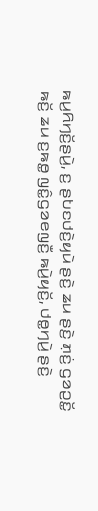ꤒꤣ꤬ꤖꤚꤢꤩ꤬ꤔꤣꤧ꤬, ꤢ꤬ ꤔꤝꤢꤓꤢꤧ꤬ꤟꤣꤧ ꤔꤢꤧ꤬ ꤘꤣ ꤔꤢꤧ꤬ ꤊ꤫ꤢꤦ꤬ ꤞꤤꤑꤢꤩ꤭ ꤒꤢꤩ꤬ ꤘꤣ ꤢ꤬ꤒꤥ꤭ ꤜꤢꤨ꤭ꤞꤤꤕꤜꤢꤪ꤬ ꤒꤣꤧ꤬ꤟꤢꤩ꤬, ꤓꤥ꤭ꤚꤣꤧ꤬ ꤔꤢꤧ꤬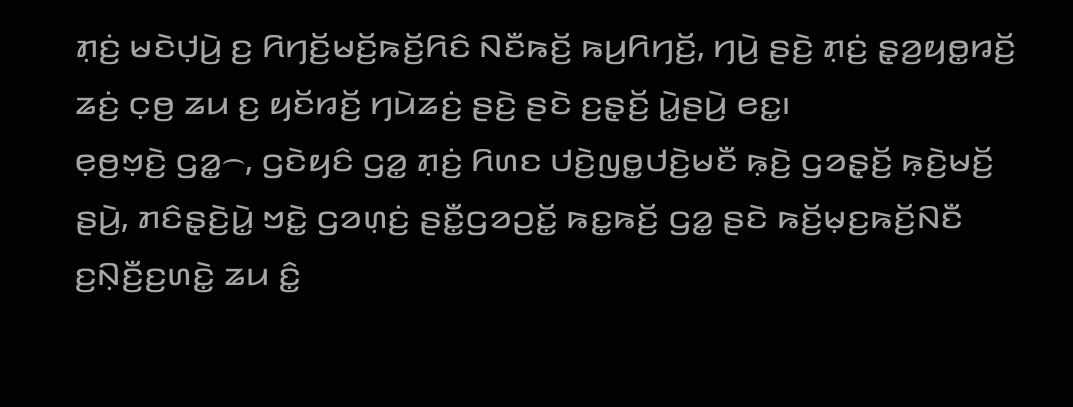ꤊ꤫ꤢꤦ꤬ ꤗꤢꤧꤓ꤫ꤣꤧ꤬ ꤢ꤬ ꤖꤚꤢꤩ꤬ꤗꤢꤩ꤬ꤒꤢꤩ꤬ꤖꤢꤨ ꤡꤢꤪꤒꤢꤩ꤬ ꤒꤣ꤬ꤖꤚꤢꤩ꤬, ꤚꤣꤧ꤬ ꤔꤢꤧ꤬ ꤊ꤫ꤢꤦ꤬ ꤔ꤫ꤤ꤬ꤟꤥ꤭ꤙꤢꤩ꤬ ꤘꤢꤦ꤬ ꤍ꤫ꤥ꤬ ꤘꤣ ꤢ꤬ ꤟꤢꤩꤙꤢꤩ꤬ ꤚꤣꤧꤘꤢꤦ꤬ ꤔꤢꤧ꤬ ꤔꤢꤧ ꤢ꤬ꤔ꤫ꤢꤩ꤬ ꤣꤧ꤭ꤔꤣꤧ꤬ ꤕꤢ꤭꤯
ꤕ꤫ꤥ꤬ꤠ꤫ꤢꤧ꤬ ꤞꤤ꤭꤮, ꤞꤢꤧꤟꤢꤨ ꤞꤤ꤭ ꤊ꤫ꤢꤦ꤬ ꤖꤛꤢ ꤓꤢꤧ꤬ꤜꤥ꤭ꤓꤢꤧ꤬ꤗꤢꤪ ꤒ꤫ꤢꤧ꤬ ꤞꤤꤔ꤫ꤢꤩ꤬ ꤒ꤫ꤢꤧ꤬ꤗꤢꤩ꤬ ꤔꤣꤧ꤬, ꤊꤢꤨꤔ꤫ꤢꤧ꤬ꤣꤧ꤭ ꤠꤢꤧ꤭ ꤞꤤꤛ꤫ꤢꤦ꤬ ꤔꤢꤪ꤭ꤞꤤꤑꤢꤩ꤭ ꤒꤢ꤭ꤒꤢꤩ꤬ ꤞꤤ꤭ ꤔꤢꤧ ꤒꤢꤩ꤬ꤗ꤫ꤢ꤬ꤒꤢꤩ꤬ꤡꤢꤪ ꤢ꤬ꤡ꤫ꤢꤪ꤬ꤢ꤬ꤛꤢꤧ꤭ ꤘꤣ ꤢꤨ꤭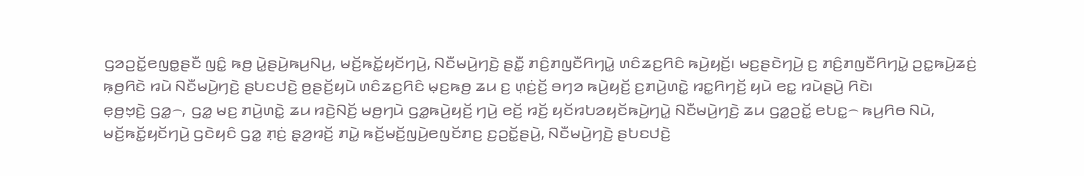ꤞꤤꤑꤢꤩ꤭ꤕꤜꤥ꤭ꤔꤢꤪ ꤜꤢꤨ꤭ ꤒꤥ꤬ ꤣꤧ꤭ꤔꤣꤧ꤬ꤒꤣ꤬ꤡꤣ꤬, ꤗꤢꤩ꤬ꤒꤢꤩ꤭ꤟꤢꤩꤚꤣꤧ꤬, ꤡꤢꤪꤗꤣꤧ꤬ꤚꤢꤧ꤬ ꤔꤢꤪ꤭ ꤊꤢꤨ꤬ꤊꤜꤢꤪꤖꤚꤣꤧ꤭ ꤛꤢꤨꤘꤢ꤬ꤖꤢꤨ ꤒꤣꤧ꤬ꤟꤢꤩ꤬꤯ ꤗꤢ꤬ꤔꤢꤧꤚꤣꤧ꤬ ꤢ꤬ ꤊꤢꤨ꤬ꤊꤜꤢꤪꤖꤚꤣꤧ꤭ ꤑꤢ꤭ꤒꤣꤧ꤬ꤘꤢꤦ꤬ ꤒ꤫ꤥ꤬ꤖꤢꤧ ꤙꤣꤧ ꤡꤢꤪꤗꤣꤧ꤬ꤚꤢꤧ꤬ ꤔꤝꤢꤓꤢꤧ꤬ ꤥ꤬ꤔꤢꤩ꤬ꤟꤣꤧ ꤛꤢꤨꤘꤢ꤬ꤖꤢꤨ ꤗ꤫ꤢ꤬ꤒꤥ꤬ ꤘꤣ ꤢ꤬ ꤛ꤫ꤢꤦ꤬ꤢꤩ꤬ ꤋꤚꤤ ꤒꤣꤧ꤬ꤟꤢꤩ꤬ ꤢ꤬ꤊꤣꤧ꤬ꤛꤢꤧ꤭ ꤙꤢ꤭ꤖꤚꤢꤩ꤬ ꤟꤣꤧ ꤕꤢ꤭ ꤙꤣꤧꤔꤣꤧ꤬ ꤖꤢꤧ꤯
ꤕ꤫ꤥ꤬ꤠ꤫ꤢꤧ꤬ ꤞꤤ꤭꤮, ꤞꤤ꤭ ꤗꤢ꤬ ꤊꤣꤧ꤬ꤛꤢꤧ꤭ ꤘꤣ ꤙꤢꤧ꤬ꤡꤢꤩ꤬ ꤗꤥ꤬ꤚꤣꤧ ꤞꤤ꤭ꤒꤣꤧ꤬ꤟꤢꤩ꤬ ꤚꤣꤧ꤬ ꤕꤢꤩ꤬ ꤙꤢꤩ꤬ ꤟꤢꤩꤙꤝꤤꤟꤢꤩꤒꤣꤧ꤬ꤚꤣꤧ꤭ ꤡꤢꤪꤗꤣꤧ꤬ꤚꤢꤧ꤬ ꤘꤣ ꤞꤤ꤭ꤑꤢꤩ꤭ ꤕꤝꤢ꤭꤮ ꤒꤣ꤬ꤖꤥ ꤡꤣꤧ, ꤗꤢꤩ꤬ꤒꤢꤩ꤭ꤟꤢꤩꤚꤣꤧ꤬ ꤞꤢꤧꤟꤢꤨ ꤞꤤ꤭ ꤊ꤫ꤢꤦ꤬ ꤔ꤫ꤤ꤬ꤙꤢꤩ꤬ ꤊꤣꤧ꤭ ꤒꤢꤩ꤬ꤗꤢꤩ꤬ꤜꤣꤧ꤬ꤕꤜꤢꤩꤊꤢ꤬ ꤢ꤬ꤑꤢꤩ꤭ꤔꤣꤧ꤬, ꤡꤢꤪꤗꤣꤧ꤬ꤚꤢꤧ꤬ ꤔꤝꤢꤓꤢꤧ꤬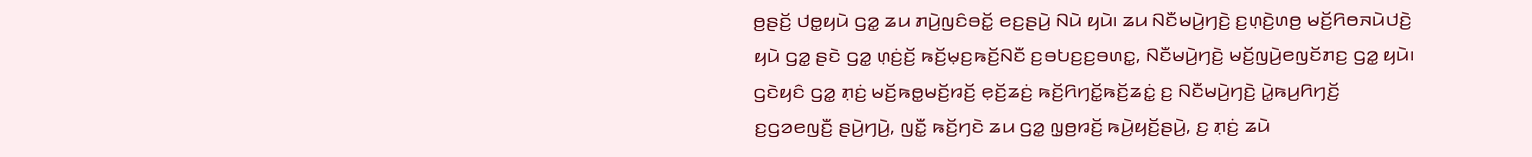ꤥ꤬ꤔꤢꤩ꤬ ꤓꤥ꤭ꤟꤣꤧ ꤞꤤ꤭ ꤘꤣ ꤊꤣꤧ꤬ꤜꤢꤨꤋꤢꤩ꤭ ꤕꤢ꤬ꤔꤣꤧ꤬ ꤡꤣꤧ ꤟꤣꤧ꤯ ꤘꤣ ꤡꤢꤪꤗꤣꤧ꤬ꤚꤢꤧ꤬ ꤢ꤬ꤛ꤫ꤢꤧ꤬ꤛꤥ꤬ ꤗꤢꤩ꤬ꤖꤥꤏꤣꤧꤓꤢꤧ꤬ ꤟꤣꤧ ꤞꤤ꤭ ꤔꤢꤧ ꤞꤤ꤭ ꤛ꤫ꤢꤦ꤬ꤢꤩ꤬ ꤒꤢꤩ꤬ꤗ꤫ꤢ꤬ꤒꤢꤩ꤬ꤡꤢꤪ ꤢ꤬ꤋꤝꤢ꤬ꤢ꤬ꤋꤛꤢ꤭, ꤡꤢꤪꤗꤣꤧ꤬ꤚꤢꤧ꤬ ꤗꤢꤩ꤬ꤜꤣꤧ꤬ꤕꤜꤢꤩꤊꤢ꤬ ꤞꤤ꤭ ꤟꤣꤧ꤯
ꤞꤢꤧꤟꤢꤨ ꤞꤤ꤭ ꤊ꤫ꤢꤦ꤬ ꤗꤢꤩ꤬ꤒꤥ꤭ꤗꤢꤩ꤬ꤙꤢꤩ꤬ ꤕ꤫ꤢꤩ꤬ꤘꤢꤦ꤬ ꤒꤢꤩ꤬ꤖꤚꤢꤩ꤭ꤒꤢꤩ꤬ꤘꤢꤦ꤭ ꤢ꤬ ꤡꤢꤪꤗꤣꤧ꤬ꤚꤢꤧ꤬ ꤣꤧ꤭ꤒꤣ꤬ꤖꤚꤢꤩ꤬ ꤢ꤬ꤞꤤꤕꤜꤢꤪ꤬ ꤔꤣꤧ꤬ꤚꤣꤧ꤬, ꤜꤢꤪ꤭ ꤒꤢꤩ꤬ꤚꤢꤧ ꤘꤣ ꤞꤤ꤭ ꤜ꤫ꤥ꤬ꤙꤢꤩ꤬ ꤒꤣꤧ꤬ꤟꤢꤩ꤬ꤔꤣꤧ꤬, ꤢ꤬ ꤊ꤫ꤢꤦ꤬ ꤘꤣꤧ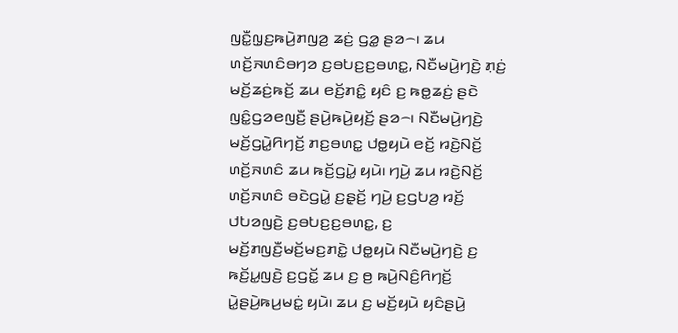ꤜꤢꤪ꤭ꤜ꤫ꤢ꤬ꤒꤣꤧ꤬ꤊꤜꤤ꤬ ꤘꤢꤦ꤬ ꤞꤤ꤭ ꤔꤤ꤮꤯ ꤘꤣ ꤛꤢꤩ꤬ꤏꤛꤢꤨꤋꤚꤤ ꤢ꤬ꤋꤝꤢ꤬ꤢ꤬ꤋꤛꤢ꤭, ꤡꤢꤪꤗꤣꤧ꤬ꤚꤢꤧ꤬ ꤊ꤫ꤢꤦ꤬ ꤗꤢꤩ꤬ꤘꤢꤦ꤬ꤒꤢꤩ꤬ ꤘꤣ ꤕꤢꤩ꤬ꤊꤢꤨ꤭ ꤟꤢꤨ ꤢ꤬ ꤒꤥ꤭ꤘꤢꤦ꤬ ꤔꤢꤧ ꤜꤢꤨ꤭ꤞꤤꤕꤜꤢꤪ꤬ ꤔꤣꤧ꤬ꤒꤣꤧ꤬ꤟꤢꤩ꤬ ꤔꤤ꤮꤯ ꤡꤢꤪꤗꤣꤧ꤬ꤚꤢꤧ꤬ ꤗꤢꤩ꤬ꤞꤣꤧ꤭ꤖꤚꤢꤩ꤬ ꤊꤢ꤬ꤋꤛꤢ꤭ ꤓꤥ꤭ꤟꤣꤧ ꤕꤢꤩ꤬ ꤙꤢꤧ꤬ꤡꤢꤩ꤬ ꤛꤢꤩ꤬ꤏꤛꤢꤨ ꤘꤣ ꤒꤢꤩ꤬ꤞꤣꤧ꤭ ꤟꤣꤧ꤯ ꤚꤣꤧ꤬ ꤘꤣ ꤙꤢꤧ꤬ꤡꤢꤩ꤬ ꤛꤢꤩ꤬ꤏꤛꤢꤨ ꤋꤢꤧꤞꤣꤧ꤭ ꤢ꤬ꤔ꤫ꤢꤩ꤬ ꤚꤣꤧ꤬ ꤢ꤬ꤞꤝꤤ꤬ ꤙꤢꤩ꤬ ꤓꤝꤤꤜꤢꤧ꤬ ꤢ꤬ꤋꤝꤢ꤬ꤢ꤬ꤋꤛꤢ꤭, ꤢ꤬ ꤗꤢꤩ꤬ꤊꤜꤢꤪ꤬ꤗꤢꤩ꤬ꤗꤢ꤬ꤊꤢꤧ꤭ ꤓꤥ꤭ꤟꤣꤧ ꤡꤢꤪꤗꤣꤧ꤬ꤚꤢꤧ꤬ ꤢ꤬ ꤒꤢꤩ꤬ꤣ꤭ꤜꤢꤧ꤬ ꤢ꤬ꤞꤢꤩ꤭ ꤘꤣ ꤢ꤬ ꤥ꤬ ꤒꤣꤧ꤬ꤡꤢꤨ꤬ꤖꤚꤢꤩ꤬ ꤣꤧ꤭ꤔꤣꤧ꤬ꤒꤣ꤬ꤗꤢꤦ꤭ ꤟꤣꤧ꤯ ꤘꤣ ꤢ꤬ ꤗꤢꤩ꤬ꤟꤣꤧ ꤟꤢꤨꤔꤣꤧ꤬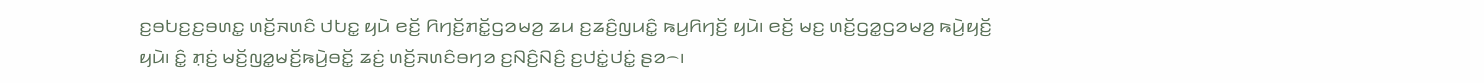ꤢ꤬ꤋꤝꤢ꤬ꤢ꤬ꤋꤛꤢ꤭ ꤛꤢꤩ꤬ꤏꤛꤢꤨ ꤓꤝꤢ꤭ ꤟꤣꤧ ꤕꤢꤩ꤬ ꤖꤚꤢꤩ꤬ꤊꤢꤩ꤭ꤞꤤꤗꤤ꤬ ꤘꤣ ꤢ꤬ꤘꤢꤨ꤬ꤜꤣꤢꤨ꤭ ꤒꤣ꤬ꤖꤚꤢꤩ꤬ ꤟꤣꤧ꤯ ꤕꤢꤩ꤬ ꤗꤢ꤬ ꤛꤢꤩ꤬ꤞꤤ꤭ꤞꤤꤗꤤ꤬ ꤒꤣꤧ꤬ꤟꤢꤩ꤬ ꤟꤣꤧ꤯ ꤢꤨ꤭ ꤊ꤫ꤢꤦ꤬ ꤗꤢꤩ꤬ꤜꤤ꤭ꤗꤢꤩ꤬ꤒꤣꤧ꤬ꤋꤢꤩ꤭ ꤘꤢꤦ꤬ ꤛꤢꤩ꤬ꤏꤛꤢꤨꤋꤚꤤ ꤢ꤬ꤡꤢꤨ꤬ꤡꤢꤨ꤬ ꤢ꤬ꤓꤢꤦ꤭ꤓꤢꤦ꤭ ꤔꤤ꤮꤯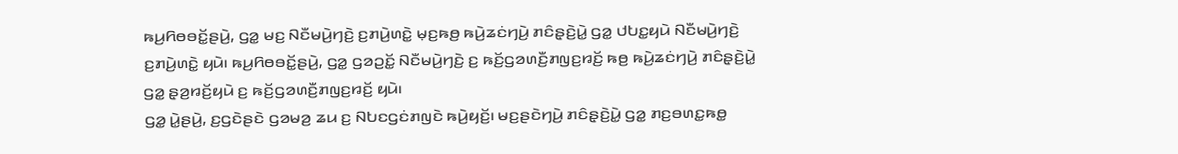ꤒꤣ꤬ꤖꤥꤋꤢꤩ꤭ꤔꤣꤧ꤬, ꤞꤤ꤭ ꤗꤢ꤬ ꤡꤢꤪꤗꤣꤧ꤬ꤚꤢꤧ꤬ ꤢ꤬ꤊꤣꤧ꤬ꤛꤢꤧ꤭ ꤗ꤫ꤢ꤬ꤒꤥ꤬ ꤒꤣꤧ꤬ꤘꤢꤦꤚꤣꤧ꤬ ꤊꤢꤨꤔ꤫ꤢꤧ꤬ꤣꤧ꤭ ꤞꤤ꤭ ꤓꤝꤢ꤭ꤟꤣꤧ ꤡꤢꤪꤗꤣꤧ꤬ꤚꤢꤧ꤬ ꤢ꤬ꤊꤣꤧ꤬ꤛꤢꤧ꤭ ꤟꤣꤧ꤯ ꤒꤣ꤬ꤖꤥꤋꤢꤩ꤭ꤔꤣꤧ꤬, ꤞꤤ꤭ ꤞꤤꤑꤢꤩ꤭ ꤡꤢꤪꤗꤣꤧ꤬ꤚꤢꤧ꤬ ꤢ꤬ ꤒꤢꤩ꤬ꤞꤤꤛꤢꤪ꤬ꤊꤜꤢ꤬ꤙꤢꤩ꤬ ꤒꤥ꤬ ꤒꤣꤧ꤬ꤘꤢꤦꤚꤣꤧ꤬ ꤊꤢꤨꤔ꤫ꤢꤧ꤬ꤣꤧ꤭ ꤞꤤ꤭ ꤔ꤫ꤤ꤬ꤙꤢꤩ꤬ꤟꤣꤧ ꤢ꤬ ꤒꤢꤩ꤬ꤞꤤꤛꤢꤪ꤬ꤊꤜꤢ꤬ꤙꤢꤩ꤬ ꤟꤣꤧ꤯
ꤞꤤ꤭ ꤣꤧ꤭ꤔꤣꤧ꤬, ꤢ꤬ꤞꤢꤧꤔꤢꤧ ꤞꤤꤗꤤ꤬ ꤘꤣ ꤢ꤬ ꤡꤝꤢꤞꤢꤦꤊꤜꤢꤧ ꤒꤣꤧ꤬ꤟꤢꤩ꤬꤯ ꤗꤢ꤬ꤔꤢꤧꤚꤣꤧ꤬ ꤊꤢꤨꤔ꤫ꤢꤧ꤬ꤣꤧ꤭ ꤞꤤ꤭ ꤊꤢ꤬ꤋꤛꤢ꤭ꤒꤥ꤭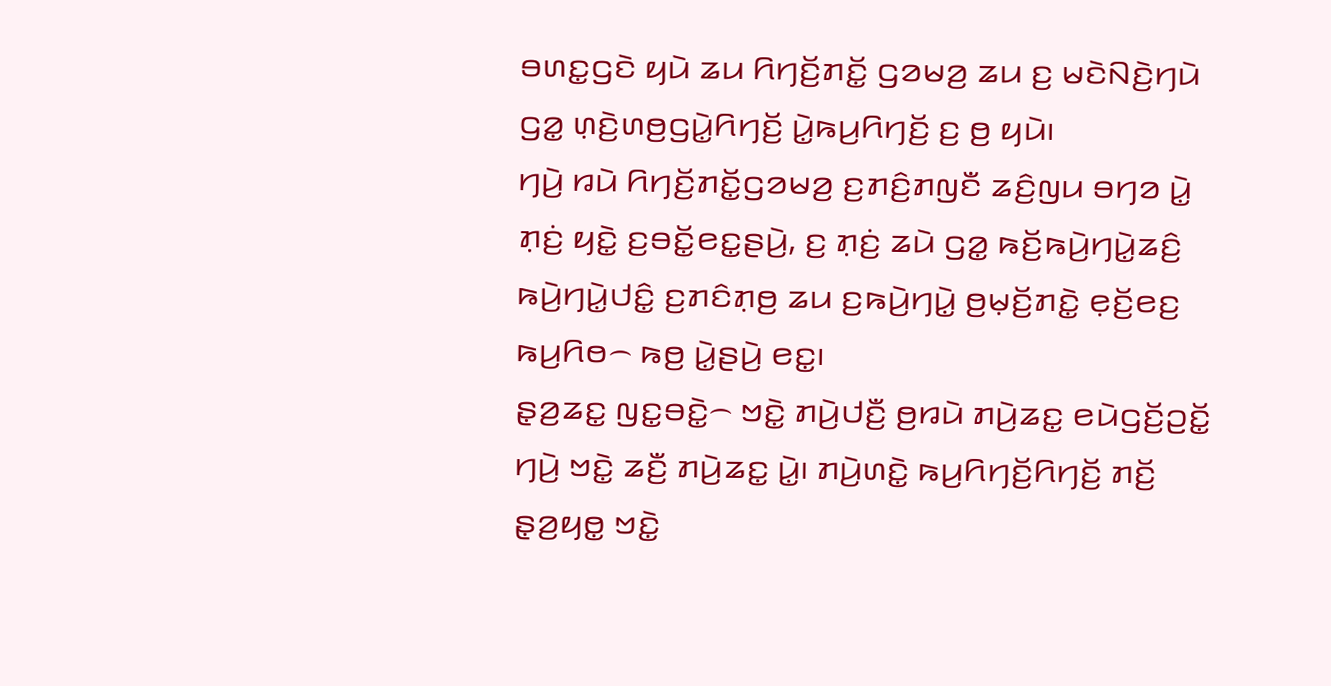ꤋꤛꤢ꤭ꤞꤢꤧ ꤟꤣꤧ ꤘꤣ ꤖꤚꤢꤩ꤬ꤊꤢꤩ꤭ ꤞꤤꤗꤤ꤬ ꤘꤣ ꤢ꤬ ꤗꤢꤧꤡꤢꤧ꤬ꤚꤣꤧ ꤞꤤ꤭ ꤛ꤫ꤢꤧ꤬ꤛꤥ꤬ꤞꤣꤧ꤭ꤖꤚꤢꤩ꤬ ꤣꤧ꤭ꤒꤣ꤬ꤖꤚꤢꤩ꤬ ꤢ꤬ ꤥ꤬ ꤟꤣꤧ꤯
ꤚꤣꤧ꤬ ꤙꤣꤧ ꤖꤚꤢꤩ꤬ꤊꤢꤩ꤭ꤞꤤꤗꤤ꤬ ꤢ꤬ꤊꤢꤨ꤬ꤊꤜꤢꤪ ꤘꤢꤨ꤬ꤜꤣ ꤋꤚꤤ ꤣꤧ꤭ ꤊ꤫ꤢꤦ꤬ ꤟꤢꤧ꤭ ꤢ꤬ꤋꤢꤩ꤭ꤕꤢ꤭ꤔꤣꤧ꤬, ꤢ꤬ ꤊ꤫ꤢꤦ꤬ ꤘꤣꤧ ꤞꤤ꤭ ꤒꤢꤩ꤬ꤒꤣꤧ꤬ꤚꤣꤧ꤭ꤘꤢꤨ꤬ ꤒꤣꤧ꤬ꤚꤣꤧ꤭ꤓꤢꤨ꤭ ꤢ꤬ꤊꤢꤨꤊ꤫ꤥ꤬ ꤘꤣ ꤢ꤬ꤒꤣꤧ꤬ꤚꤣꤧ꤭ ꤥ꤬ꤗ꤫ꤢꤩ꤬ꤊꤢꤧ꤭ ꤕ꤫ꤢꤩ꤬ꤕꤢ꤬ ꤒꤣ꤬ꤖꤥ꤮ ꤒꤥ꤬ ꤣꤧ꤭ꤔꤣꤧ꤬ ꤕꤢ꤭꤯
ꤔ꤫ꤤ꤬ꤘꤢ꤭ ꤜꤢ꤭ꤋꤢꤧ꤭꤮ ꤠꤢꤧ꤭ ꤊꤣꤧ꤬ꤓꤢꤪ꤬ ꤥ꤬ꤙꤣꤧ ꤊꤣꤧ꤬ꤘꤢ꤭ ꤕꤣꤧꤞꤢꤩ꤬ꤑꤢꤩ꤭ ꤚꤣꤧ꤬ ꤠꤢꤧ꤭ ꤘꤢꤪ꤬ ꤊꤣꤧ꤬ꤘꤢ꤭ ꤣꤧ꤭꤯ ꤊꤣꤧ꤬ꤛꤢꤧ꤭ ꤒꤣ꤬ꤖꤚꤢꤩ꤬ꤖꤚꤢꤩ꤬ ꤊꤢꤩ꤬ ꤔ꤫ꤤ꤬ꤟꤥ꤭ ꤠꤢꤧ꤭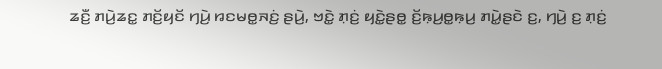ꤘꤢꤪ꤬ ꤊꤣꤧ꤬ꤘꤢ꤭ ꤊꤢꤩ꤬ꤟꤢꤩ ꤚꤣꤧ꤬ ꤙꤢꤗꤥ꤭ꤏꤢꤦ꤬ ꤔꤣꤧ꤬, ꤠꤢꤧ꤭ ꤊ꤫ꤢꤦ꤬ ꤟꤢꤧ꤭ꤔꤥ꤭ ꤢꤩ꤬ꤒ꤫ꤣ꤬ꤥ꤭ꤒ꤫ꤣ꤬ ꤊꤣꤧ꤭ꤔꤢꤧ ꤢ꤬, ꤚꤣꤧ꤬ ꤢ꤬ ꤊ꤫ꤢꤦ꤬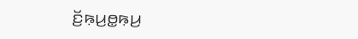ꤢꤩ꤬ꤒ꤫ꤣ꤬ꤥ꤭ꤒ꤫ꤣ꤬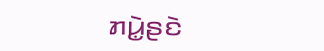ꤊꤣꤧ꤭ꤔꤢꤧ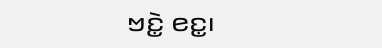ꤠꤢꤧ꤭ ꤕꤢ꤭꤯